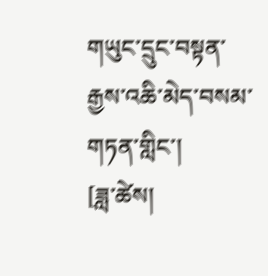གཡུང་དྲུང་བསྟན་རྒྱས་འཆི་མེད་བསམ་གཏན་གླིང་།
[ཟླ་ཚེས།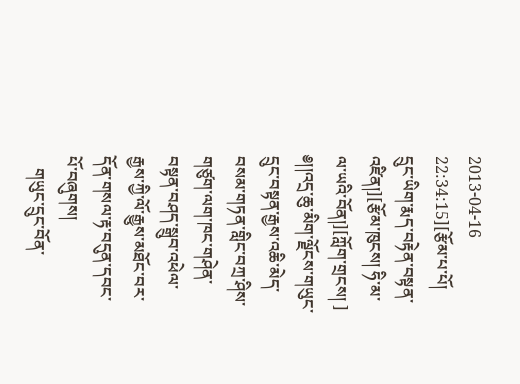2013-04-16 22:34:15][རྩོམ་པ་པོ།  དྲུང་ཡིག་རྨད་བརྟེན་བསྟན་འཛིན།][རྩོམ་ཁུངས། ཧི་མ་ལ་ཡའི་བོན།][ཀློག་གྲངས། ]
༅།།འདྲ་ཆུ་མིག་ལྗོངས་གཡུང་དྲུང་བསྟན་རྒྱས་འཆི་མེད་བསམ་གཏན་གླིང་བཀྲ་ཤིས་གཙུག་ལག་ཁང་གཤེན་བསྟན་བཤད་སྒྲུབ་འཕེལ་རྒྱས་ཀྱི་ལོ་རྒྱུས་མཐོང་བར་དོན་གསལ་རྟ་བདུན་དབང་པོ་བཞུགས།
   གཡུང་དྲུང་བོན་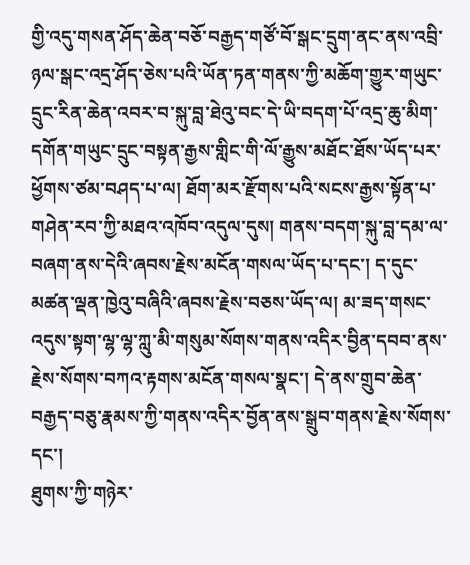གྱི་འདུ་གསན་ཤོད་ཆེན་བཅོ་བརྒྱད་གཙོ་བོ་སྒང་དྲུག་ནང་ནས་འབྲི་ཉལ་སྒང་འདྲ་ཤོད་ཅེས་པའི་ཡོན་ཏན་གནས་ཀྱི་མཆོག་གྱུར་གཡུང་དྲུང་རིན་ཆེན་འབར་བ་སྐུ་བླ་ཐེའུ་བང་དེ་ཡི་བདག་པོ་འདྲ་ཆུ་མིག་དགོན་གཡུང་དྲུང་བསྟན་རྒྱས་གླིང་གི་ལོ་རྒྱུས་མཐོང་ཐོས་ཡོད་པར་ཕྱོགས་ཙམ་བཤད་པ་ལ། ཐོག་མར་རྫོགས་པའི་སངས་རྒྱས་སྟོན་པ་གཤེན་རབ་ཀྱི་མཐའ་འཁོབ་འདུལ་དུས། གནས་བདག་སྐུ་བླ་དམ་ལ་བཞག་ནས་དེའི་ཞབས་རྗེས་མངོན་གསལ་ཡོད་པ་དང་། ད་དུང་མཚན་ལྡན་ཁྱེའུ་བཞིའི་ཞབས་རྗེས་བཅས་ཡོད་ལ། མ་ཟད་གསང་འདུས་སྟག་ལྷ་ལྷ་ཀླུ་མི་གསུམ་སོགས་གནས་འདིར་བྱིན་དབབ་ནས་རྗེས་སོགས་བཀའ་རྟགས་མངོན་གསལ་སྣང་། དེ་ནས་གྲུབ་ཆེན་བརྒྱད་བཅུ་རྣམས་ཀྱི་གནས་འདིར་བྱོན་ནས་སྒྲུབ་གནས་རྗེས་སོགས་དང་།
ཐུགས་ཀྱི་གཉེར་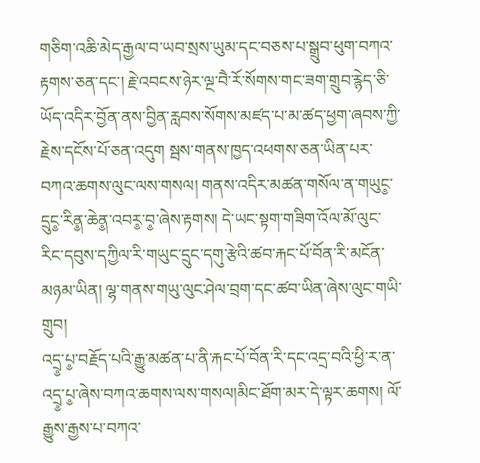གཅིག་འཆི་མེད་རྒྱལ་བ་ཡབ་སྲས་ཡུམ་དང་བཅས་པ་སྒྲུབ་ཕུག་བཀའ་རྟགས་ཅན་དང་། རྗེ་འབངས་ཉེར་ལྔ་བཻ་རོ་སོགས་གང་ཟག་གྲུབ་རྙེད་ཅི་ཡོད་འདིར་བྱོན་ནས་བྱིན་རླབས་སོགས་མཛད་པ་མ་ཚད་ཕྱག་ཞབས་ཀྱི་རྗེས་དངོས་པོ་ཅན་འདུག སྦས་གནས་ཁྱད་འཕགས་ཅན་ཡིན་པར་བཀའ་ཆགས་ལུང་ལས་གསལ། གནས་འདིར་མཚན་གསོལ་ན་གཡུང༵་དྲུང༵་རིན༵་ཆེན༵་འབར༵་བ༵་ཞེས་རྟགས། དེ་ཡང་སྟག་གཟིག་འོལ་མོ་ལུང་རིང་དབུས་དཀྱིལ་རི་གཡུང་དྲུང་དགུ་རྩེའི་ཚབ་རྐང་པོ་བོན་རི་མངོན་མཉམ་ཡིན། ལྷ་གནས་གཡུ་ལུང་ཤེལ་བྲག་དང་ཚབ་ཡིན་ཞེས་ལུང་གཡི་གྲུབ།
འདྲ༵་པ༵་བརྗོད་པའི་རྒྱུ་མཚན་པ་ནི་རྐང་པོ་བོན་རི་དང་འདྲ་བའི་ཕྱི་ར་ན་འདྲ༵་པ༵་ཞེས་བཀའ་ཆགས་ལས་གསལ།མིང་ཐོག་མར་དེ་ལྟར་ཆགས། ལོ་རྒྱུས་རྒྱས་པ་བཀའ་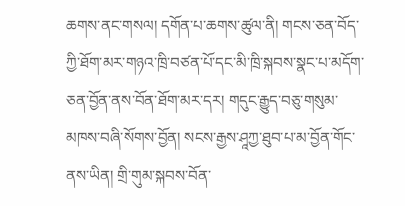ཆགས་ནང་གསལ། དགོན་པ་ཆགས་ཚུལ་ནི། གངས་ཅན་བོད་ཀྱི་ཐོག་མར་གཉའ་ཁྲི་བཙན་པོ་དང་མི་ཁྲི་སྐབས་སྣང་པ་མདོག་ཅན་བྱོན་ནས་བོན་ཐོག་མར་དར། གདུང་རྒྱུད་བཅུ་གསུམ་མཁས་བཞི་སོགས་བྱོན། སངས་རྒྱས་ཤཱཀྱ་ཐུབ་པ་མ་བྱོན་གོང་ནས་ཡིན། གྲི་གུམ་སྐབས་བོན་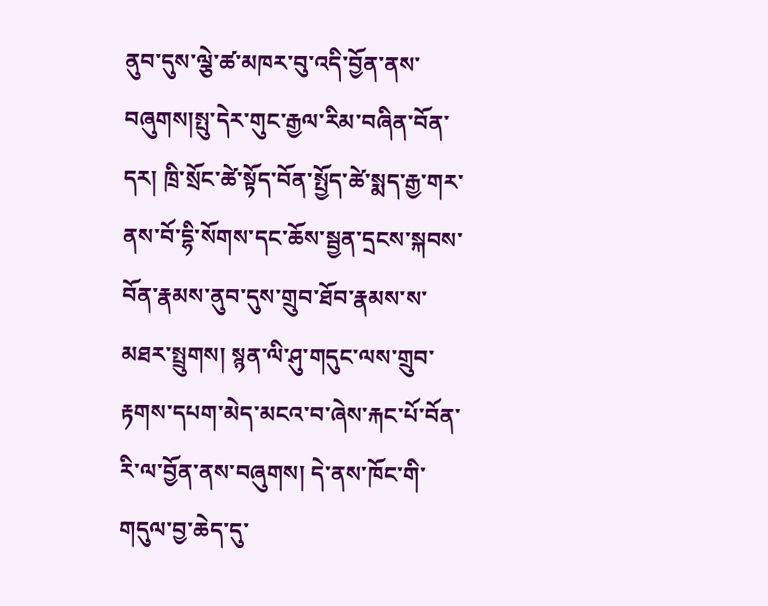ནུབ་དུས་ལྕེ་ཚ་མཁར་བུ་འདི་བྱོན་ནས་བཞུགས།སྤུ་དེར་གུང་རྒྱལ་རིམ་བཞིན་བོན་དར། ཁྲི་སྲོང་ཚེ་སྟོད་བོན་སྤྱོད་ཚེ་སྨད་རྒྱ་གར་ནས་བོ་དྷི་སོགས་དང་ཆོས་སྦྱན་དྲངས་སྐབས་བོན་རྣམས་ནུབ་དུས་གྲུབ་ཐོབ་རྣམས་ས་མཐར་སྤྲུགས། སྙན་ལི་ཤུ་གདུང་ལས་གྲུབ་རྟགས་དཔག་མེད་མངའ་བ་ཞེས་རྐང་པོ་བོན་རི་ལ་བྱོན་ནས་བཞུགས། དེ་ནས་ཁོང་གི་གདུལ་བྱ་ཆེད་དུ་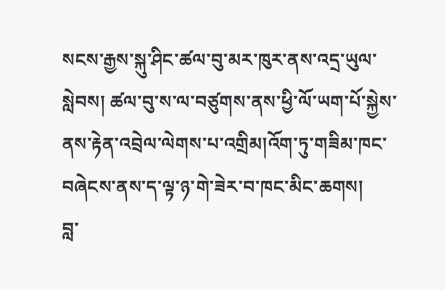སངས་རྒྱས་སྐུ་ཤིང་ཚལ་བུ་མར་ཁུར་ནས་འདྲ་ཡུལ་སླེབས། ཚལ་བུ་ས་ལ་བཙུགས་ནས་ཕྱི་ལོ་ཡག་པོ་སྐྱེས་ནས་རྟེན་འབྲེལ་ལེགས་པ་འགྲིམ།འོག་ཏུ་གཟིམ་ཁང་བཞེངས་ནས་ད་ལྟ་ཉ་གེ་ཟེར་བ་ཁང་མིང་ཆགས།
བླ་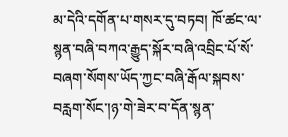མ་དེའི་དགོན་པ་གསར་དུ་བཏབ། ཁོ་ཚང་ལ་སྙན་བཞི་བཀའ་རྒྱུད་སྐོར་བཞི་འབྲིང་པོ་སོ་བཞག་སོགས་ཡོད་ཀྱང་བཞི་རྒོལ་སྐབས་བརླག་སོང་།ཉ་གེ་ཟེར་བ་དོན་སྙན་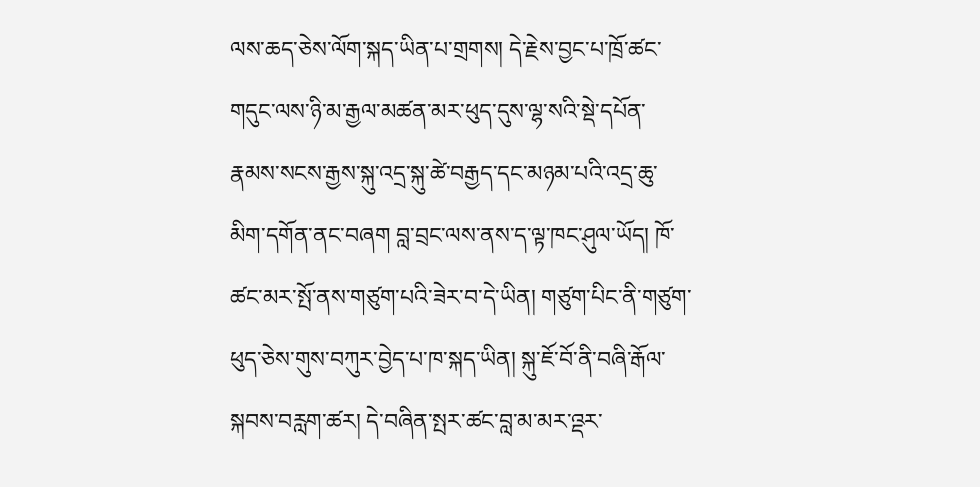ལས་ཆད་ཅེས་ལོག་སྐད་ཡིན་པ་གྲགས། དེ་རྗེས་བྱང་པ་ཁྲོ་ཚང་གདུང་ལས་ཉི་མ་རྒྱལ་མཚན་མར་ཕུད་དུས་ལྷ་སའི་སྡེ་དཔོན་རྣམས་སངས་རྒྱས་སྐུ་འདྲ་སྐུ་ཚེ་བརྒྱད་དང་མཉམ་པའི་འདྲ་ཆུ་མིག་དགོན་ནང་བཞག བླ་བྲང་ལས་ནས་ད་ལྟ་ཁང་ཤུལ་ཡོད། ཁོ་ཚང་མར་སྤོ་ནས་གཙུག་པའི་ཟེར་བ་དེ་ཡིན། གཙུག་པིང་ནི་གཙུག་ཕུད་ཅེས་གུས་བཀུར་བྱེད་པ་ཁ་སྐད་ཡིན། སྐུ་ཇོ་བོ་ནི་བཞི་རྒོལ་སྐབས་བརླག་ཚར། དེ་བཞིན་སྤར་ཚང་བླ་མ་མར་འྡར་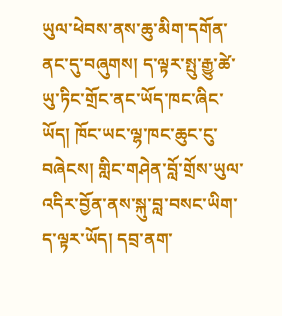ཡུལ་ཕེབས་ནས་ཆུ་མིག་དགོན་ནང་དུ་བཞུགས། ད་ལྟར་སྤུ་རྒྱུ་ཚེ་ཡུ་ཏིང་གྲོང་ནང་ཡོད་ཁང་ཞིང་ཡོད། ཁོང་ཡང་ལྷ་ཁང་ཆུང་ངུ་བཞེངས། གླིང་གཤེན་བློ་གྲོས་ཡུལ་འདིར་བྱོན་ནས་སྐུ་བླ་བསང་ཡིག་ད་ལྟར་ཡོད། དབྲ་ནག་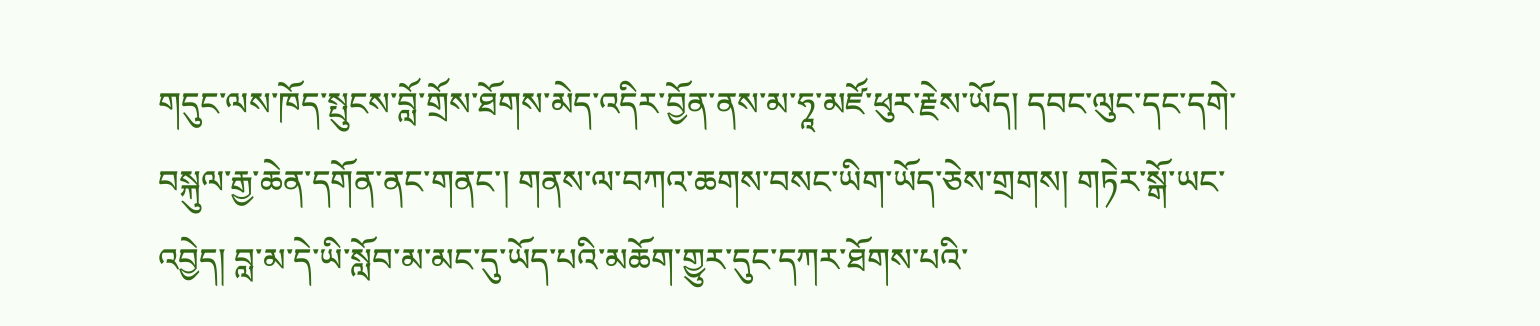གདུང་ལས་ཁོད་སྤུངས་བློ་གྲོས་ཐོགས་མེད་འདིར་བྱོན་ནས་མ་ཧཱ་མཛོ་ཕུར་རྗེས་ཡོད། དབང་ལུང་དང་དགེ་བསྐུལ་རྒྱ་ཆེན་དགོན་ནང་གནང་། གནས་ལ་བཀའ་ཆགས་བསང་ཡིག་ཡོད་ཅེས་གྲགས། གཏེར་སྒོ་ཡང་འབྱེད། བླ་མ་དེ་ཡི་སློབ་མ་མང་དུ་ཡོད་པའི་མཆོག་གྱུར་དུང་དཀར་ཐོགས་པའི་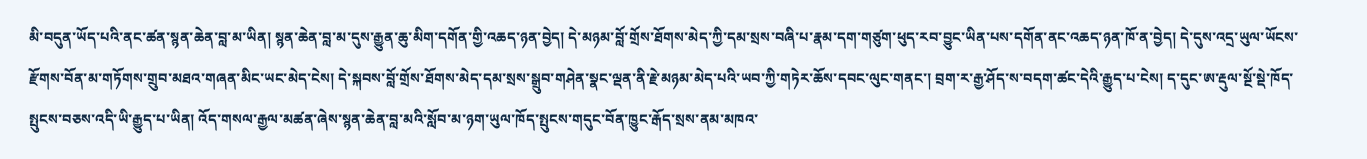མི་བདུན་ཡོད་པའི་ནང་ཚན་སྙན་ཆེན་བླ་མ་ཡིན། སྙན་ཆེན་བླ་མ་དུས་རྒྱུན་ཆུ་མིག་དགོན་གྱི་འཆད་ཉན་བྱེད། དེ་མཉམ་བློ་གྲོས་ཐོགས་མེད་ཀྱི་དམ་སྲས་བཞི་པ་རྣམ་དག་གཙུག་ཕུད་རབ་བྱུང་ཡིན་པས་དགོན་ནང་འཆད་ཉན་ཁོ་ན་བྱེད། དེ་དུས་འདྲ་ཡུལ་ཡོངས་རྫོགས་བོན་མ་གཏོགས་གྲུབ་མཐའ་གཞན་མིང་ཡང་མེད་ངེས། དེ་སྐབས་བློ་གྲོས་ཐོགས་མེད་དམ་སྲས་སྒྲུབ་གཤེན་སྣང་ལྡན་ནི་རྗེ་མཉམ་མེད་པའི་ཡབ་ཀྱི་གཏེར་ཆོས་དབང་ལུང་གནང་། བྲག་ར་རྒྱ་ཤོད་ས་བདག་ཚང་དེའི་རྒྱུད་པ་ངེས། ད་དུང་ཨ་རྡུལ་སྔོ་སྡེ་ཁོད་སྤུངས་བཅས་འདི་ཡི་རྒྱུད་པ་ཡིན། འོད་གསལ་རྒྱལ་མཚན་ཞེས་སྙན་ཆེན་བླ་མའི་སློབ་མ་ཉག་ཡུལ་ཁོད་སྤུངས་གདུང་བོན་ཁྱུང་རྒོད་སྲས་ནམ་མཁའ་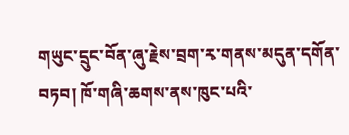གཡུང་དྲུང་བོན་ཞུ་རྗེས་བྲག་རྭ་གནས་མདུན་དགོན་བཏབ། ཁོ་གཞི་ཆགས་ནས་ཁུང་པའི་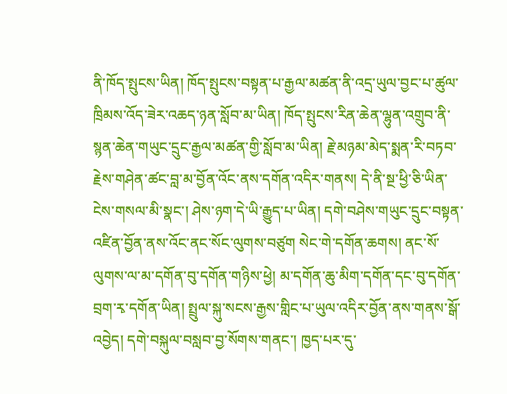ནི་ཁོད་སྤུངས་ཡིན། ཁོད་སྤུངས་བསྟན་པ་རྒྱལ་མཚན་ནི་འདྲ་ཡུལ་བྱང་པ་ཚུལ་ཁྲིམས་འོད་ཟེར་འཆད་ཉན་སློབ་མ་ཡིན། ཁོད་སྤུངས་རིན་ཆེན་ལྷུན་འགྲུབ་ནི་སྙན་ཆེན་གཡུང་དྲུང་རྒྱལ་མཚན་གྱི་སློབ་མ་ཡིན། རྗེ་མཉམ་མེད་སྨན་རི་བཏབ་རྗེས་གཤེན་ཚང་བླ་མ་བྱོན་འོང་ནས་དགོན་འདིར་གནས། དེ་ནི་སྔ་ཕྱི་ཅི་ཡིན་ངེས་གསལ་མི་སྣང་། ཤེས་ཉག་དེ་ཡི་རྒྱུད་པ་ཡིན། དགེ་བཤེས་གཡུང་དྲུང་བསྟན་འཛིན་བྱོན་ནས་འོང་ནང་སོང་ལུགས་བཙུག སེང་གེ་དགོན་ཆགས། ནང་སོ་ལུགས་ལ་མ་དགོན་བུ་དགོན་གཉིས་ཕྱེ། མ་དགོན་ཆུ་མིག་དགོན་དང་བུ་དགོན་བྲག་རྭ་དགོན་ཡིན། སྤྲུལ་སྐུ་སངས་རྒྱས་གླིང་པ་ཡུལ་འདིར་བྱོན་ནས་གནས་སྒོ་འབྱེད། དགེ་བསྐུལ་བསླབ་བྱ་སོགས་གནང་། ཁྱད་པར་དུ་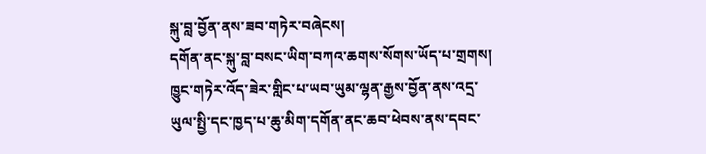སྐུ་བླ་བྱོན་ནས་ཟབ་གཏེར་བཞེངས།
དགོན་ནང་སྐུ་བླ་བསང་ཡིག་བཀའ་ཆགས་སོགས་ཡོད་པ་གྲགས། ཁྱུང་གཏེར་འོད་ཟེར་གླིང་པ་ཡབ་ཡུམ་ལྷན་རྒྱས་བྱོན་ནས་འདྲ་ཡུལ་སྤྱི་དང་ཁྱད་པ་ཆུ་མིག་དགོན་ནང་ཆབ་ཕེབས་ནས་དབང་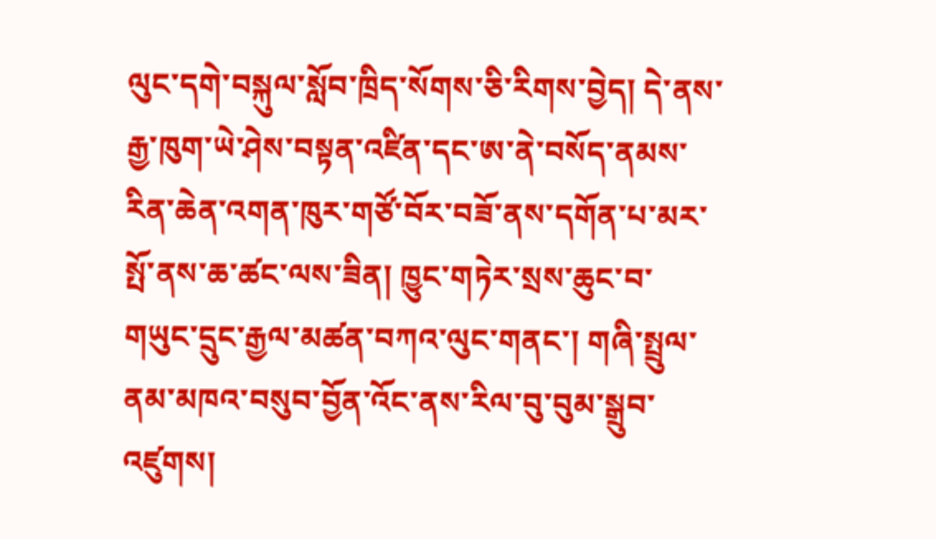ལུང་དགེ་བསྐུལ་སློབ་ཁྲིད་སོགས་ཅི་རིགས་བྱེད། དེ་ནས་རྒྱ་ཁུག་ཡེ་ཤེས་བསྟན་འཛིན་དང་ཨ་ནེ་བསོད་ནམས་རིན་ཆེན་འགན་ཁུར་གཙོ་བོར་བཟོ་ནས་དགོན་པ་མར་སྤོ་ནས་ཆ་ཚང་ལས་ཟིན། ཁྱུང་གཏེར་སྲས་ཆུང་བ་གཡུང་དྲུང་རྒྱལ་མཚན་བཀའ་ལུང་གནང་། གཞི་སྤྲུལ་ནམ་མཁའ་བསུབ་བྱོན་འོང་ནས་རིལ་བུ་བུམ་སྒྲུབ་འཛུགས།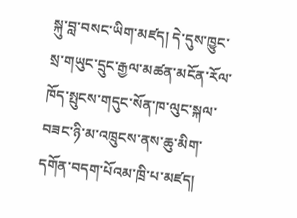སྐུ་བླ་བསང་ཡིག་མཛད། དེ་དུས་ཁྱུང་སྲ་གཡུང་དྲུང་རྒྱལ་མཚན་མངོན་རོལ་ཁོད་སྤུངས་གདུང་སོན་ཁ་ལུང་སྐལ་བཟང་ཉི་མ་འཁྲུངས་ནས་ཆུ་མིག་དགོན་བདག་པོའམ་ཁྲི་པ་མཛད།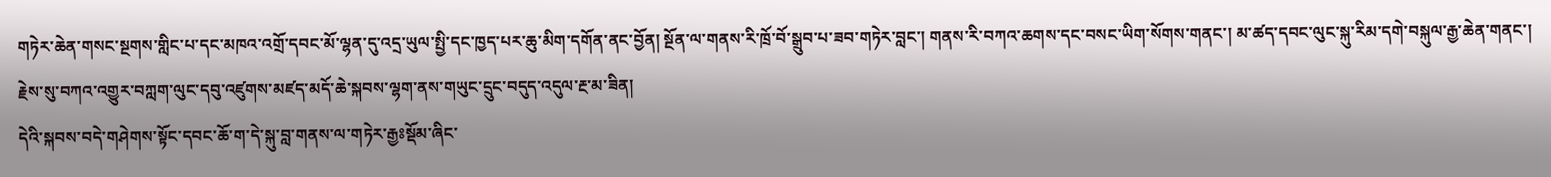གཏེར་ཆེན་གསང་སྔགས་གླིང་པ་དང་མཁའ་འགྲོ་དབང་མོ་ལྷན་དུ་འདྲ་ཡུལ་སྤྱི་དང་ཁྱད་པར་ཆུ་མིག་དགོན་ནང་བྱོན། སྔོན་ལ་གནས་རི་ཁྲོ་བོ་སྒྲུབ་པ་ཟབ་གཏེར་བླང་། གནས་རི་བཀའ་ཆགས་དང་བསང་ཡིག་སོགས་གནང་། མ་ཚད་དབང་ལུང་སྐུ་རིམ་དགེ་བསྐུལ་རྒྱ་ཆེན་གནང་། རྗེས་སུ་བཀའ་འགྱུར་བཀླག་ལུང་དབུ་འཛུགས་མཛད་མདོ་ཆེ་སྐབས་ལྷག་ནས་གཡུང་དྲུང་བདུད་འདུལ་རྔ་མ་ཟིན།
དེའི་སྐབས་བདེ་གཤེགས་སྟོང་དབང་ཆོ་ག་དེ་སྐུ་བླ་གནས་ལ་གཏེར་རྒྱཿསྡོམ་ཞིང་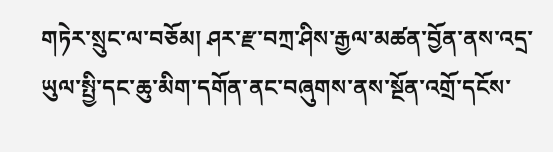གཏེར་སྲུང་ལ་བཅོམ། ཤར་རྫ་བཀྲ་ཤིས་རྒྱལ་མཚན་བྱོན་ནས་འདྲ་ཡུལ་སྤྱི་དང་ཆུ་མིག་དགོན་ནང་བཞུགས་ནས་སྔོན་འགྲོ་དངོས་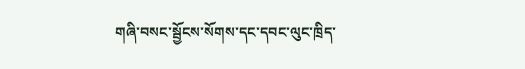གཞི་བསང་སྦྱོངས་སོགས་དང་དབང་ལུང་ཁྲིད་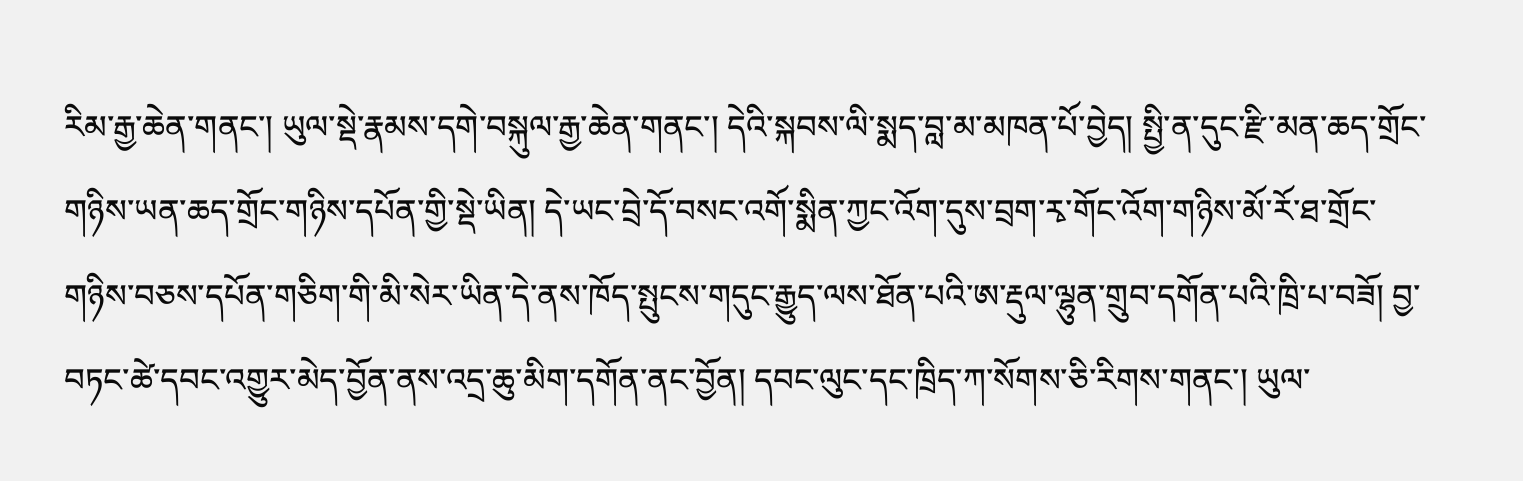རིམ་རྒྱ་ཆེན་གནང་། ཡུལ་སྡེ་རྣམས་དགེ་བསྐུལ་རྒྱ་ཆེན་གནང་། དེའི་སྐབས་ལི་སྨད་བླ་མ་མཁན་པོ་བྱེད། སྤྱི་ན་དུང་རྫི་མན་ཆད་གྲོང་གཉིས་ཡན་ཆད་གྲོང་གཉིས་དཔོན་གྱི་སྡེ་ཡིན། དེ་ཡང་བྲེ་དོ་བསང་འགོ་སྨིན་ཀྱང་འོག་དུས་བྲག་རྭ་གོང་འོག་གཉིས་མོ་རོ་ཐ་གྲོང་གཉིས་བཅས་དཔོན་གཅིག་གི་མི་སེར་ཡིན་དེ་ནས་ཁོད་སྤུངས་གདུང་རྒྱུད་ལས་ཐོན་པའི་ཨ་རྡུལ་ལྷུན་གྲུབ་དགོན་པའི་ཁྲི་པ་བཟོ། བྱ་བཏང་ཚེ་དབང་འགྱུར་མེད་བྱོན་ནས་འདྲ་ཆུ་མིག་དགོན་ནང་བྱོན། དབང་ལུང་དང་ཁྲིད་ཀ་སོགས་ཅི་རིགས་གནང་། ཡུལ་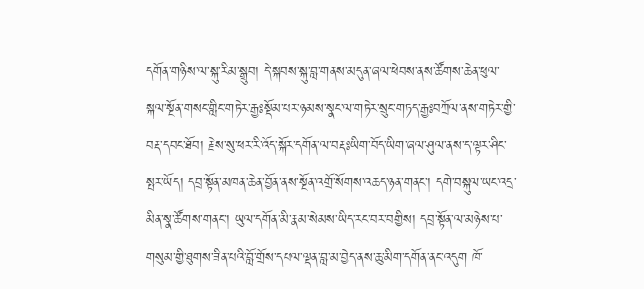དགོན་གཉིས་ལ་སྐུ་རིམ་སྒྲུབ། དེ་སྐབས་སྐུ་བླ་གནས་མདུན་ཞལ་ཕེབས་ནས་ཚོགས་ཆེན་ཕུལ་སྐལ་སྔོན་གསང་གླིང་གཏེར་རྒྱཿསྡོམ་པར་ཉམས་སྣང་ལ་གཏེར་སྲུང་གཏད་རྒྱཿབཀྲོལ་ནས་གཏེར་གྱི་བརྡ་དབང་ཐོབ། རྗེས་སུ་ཕར་རི་འོད་སྐོར་དགོན་ལ་བརྡཿཡིག་བོད་ཡིག་ཞལ་ཤུལ་ནས་ད་ལྟར་ཤིང་སྤར་ཡོད། དབྲ་སྟོན་མཁན་ཆེན་བྱོན་ནས་སྔོན་འགྲོ་སོགས་འཆད་ཉན་གནང་། དགེ་བསྐུལ་ཡང་འདྲ་མིན་སྣ་ཚོགས་གནང་། ཡུལ་དགོན་མི་རྣམ་སེམས་ཡིད་རང་བར་བགྱིས། དབྲ་སྟོན་ལ་མཉེས་པ་གསུམ་གྱི་ཐུགས་ཟིན་པའི་བློ་གྲོས་དཔལ་ལྡན་བླ་མ་བྱེད་ནས་ཆུ་མིག་དགོན་ནང་འདུག ཁོ་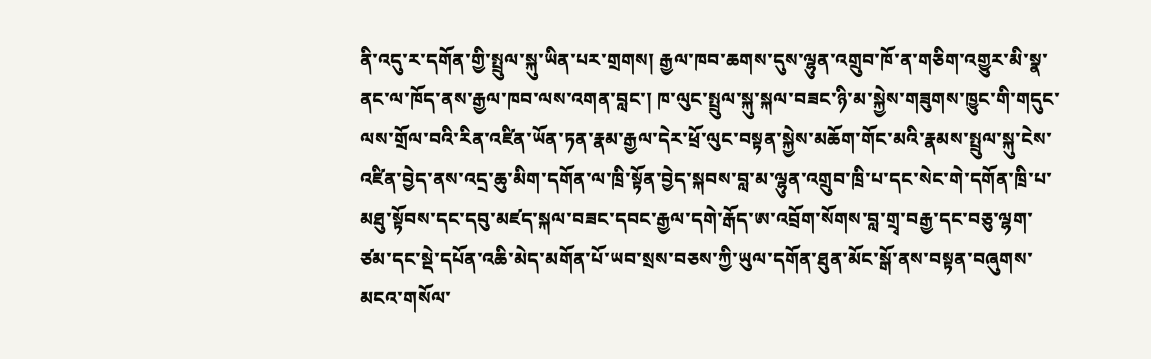ནི་འདུ་ར་དགོན་གྱི་སྤྲུལ་སྐུ་ཡིན་པར་གྲགས། རྒྱལ་ཁབ་ཆགས་དུས་ལྷུན་འགྲུབ་ཁོ་ན་གཅིག་འགྱུར་མི་སྣ་ནང་ལ་ཁོད་ནས་རྒྱལ་ཁབ་ལས་འགན་བླང་། ཁ་ལུང་སྤྲུལ་སྐུ་སྐལ་བཟང་ཉི་མ་སྐྱེས་གཟུགས་ཁྱུང་གི་གདུང་ལས་གྲོལ་བའི་རིན་འཛིན་ཡོན་ཏན་རྣམ་རྒྱལ་དེར་ཕྲོ་ལུང་བསྟན་སྐྱེས་མཆོག་གོང་མའི་རྣམས་སྤྲུལ་སྐུ་ངེས་འཛིན་བྱེད་ནས་འདྲ་ཆུ་མིག་དགོན་ལ་ཁྲི་སྟོན་བྱེད་སྐབས་བླ་མ་ལྷུན་འགྲུབ་ཁྲི་པ་དང་སེང་གེ་དགོན་ཁྲི་པ་མཐུ་སྟོབས་དང་དབུ་མཛད་སྐལ་བཟང་དབང་རྒྱལ་དགེ་རྒོད་ཨ་འབྲོག་སོགས་བླ་གྲྭ་བརྒྱ་དང་བཅུ་ལྷག་ཙམ་དང་སྡེ་དཔོན་འཆི་མེད་མགོན་པོ་ཡབ་སྲས་བཅས་ཀྱི་ཡུལ་དགོན་ཐུན་མོང་སྒོ་ནས་བསྟན་བཞུགས་མངའ་གསོལ་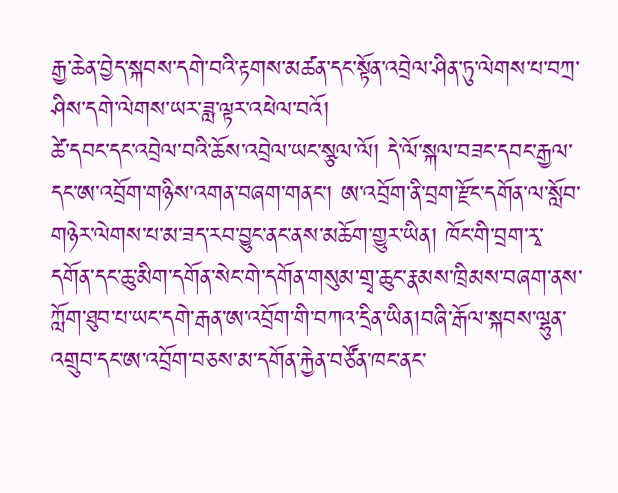རྒྱ་ཆེན་བྱེད་སྐབས་དགེ་བའི་རྟགས་མཚན་དང་སྟོན་འབྲེལ་ཤིན་ཏུ་ལེགས་པ་བཀྲ་ཤིས་དགེ་ལེགས་ཡར་ཟླ་ལྟར་འཕེལ་བའོ།
ཚེ་དབང་དང་འབྲེལ་བའི་ཆོས་འབྲེལ་ཡང་སྩལ་ལོ། དེ་ལོ་སྐལ་བཟང་དབང་རྒྱལ་དང་ཨ་འབྲོག་གཉིས་འགན་བཞག་གནང་། ཨ་འབྲོག་ནི་བྲག་རྫོང་དགོན་ལ་སློབ་གཉེར་ལེགས་པ་མ་ཟད་རབ་བྱུང་ནང་ནས་མཆོག་གྱུར་ཡིན། ཁོང་གི་བྲག་རྭ་དགོན་དང་ཆུ་མིག་དགོན་སེང་གེ་དགོན་གསུམ་གྲྭ་ཆུང་རྣམས་ཁྲིམས་བཞག་ནས་ཀློག་ཐུབ་པ་ཡང་དགེ་རྒན་ཨ་འབྲོག་གི་བཀའ་དྲིན་ཡིན།བཞི་རྒོལ་སྐབས་ལྷུན་འགྲུབ་དང་ཨ་འབྲོག་བཅས་མ་དགོན་རྐྱེན་བཙོན་ཁང་ནང་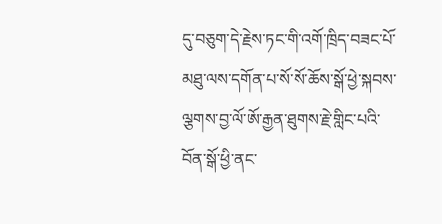དུ་བཅུག་དེ་རྗེས་ཏང་གི་འགོ་ཁྲིད་བཟང་པོ་མཐུ་ལས་དགོན་པ་སོ་སོ་ཆོས་སྒོ་ཕྱེ་སྐབས་ལྕགས་བྱ་ལོ་ཨོ་རྒྱན་ཐུགས་རྗེ་གླིང་པའི་བོན་སྒོ་ཕྱི་ནང་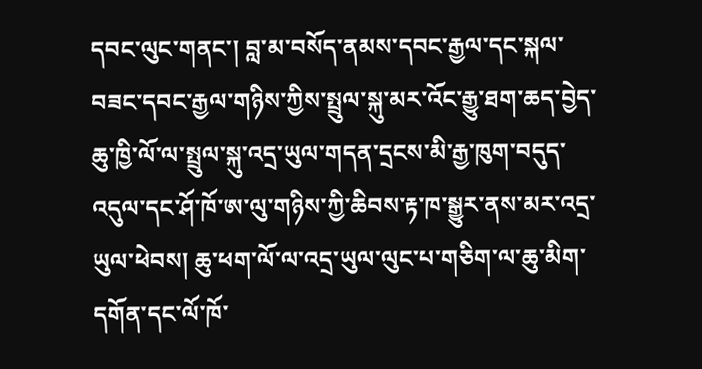དབང་ལུང་གནང་། བླ་མ་བསོད་ནམས་དབང་རྒྱལ་དང་སྐལ་བཟང་དབང་རྒྱལ་གཉིས་ཀྱིས་སྤྲུལ་སྐུ་མར་འོང་རྒྱུ་ཐག་ཆད་བྱེད་ཆུ་ཁྱི་ལོ་ལ་སྤྲུལ་སྐུ་འདྲ་ཡུལ་གདན་དྲངས་མི་རྒྱ་ཁུག་བདུད་འདུལ་དང་ཤོ་ཁོ་ཨ་ལུ་གཉིས་ཀྱི་ཆིབས་རྟ་ཁ་སྒྱུར་ནས་མར་འདྲ་ཡུལ་ཕེབས། ཆུ་ཕག་ལོ་ལ་འདྲ་ཡུལ་ལུང་པ་གཅིག་ལ་ཆུ་མིག་དགོན་དང་ལོ་ཁོ་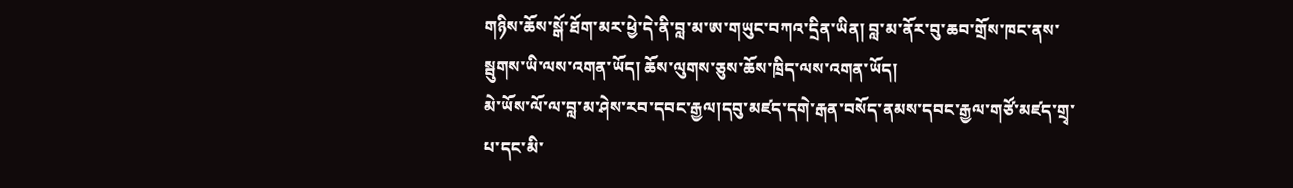གཉིས་ཆོས་སྒོ་ཐོག་མར་ཕྱེ་དེ་ནི་བླ་མ་ཨ་གཡུང་བཀའ་དྲིན་ཡིན། བླ་མ་ནོར་བུ་ཆབ་གྲོས་ཁང་ནས་སྦུགས་ཡི་ལས་འགན་ཡོད། ཆོས་ལུགས་ཅུས་ཆོས་ཁྲིད་ལས་འགན་ཡོད།
མེ་ཡོས་ལོ་ལ་བླ་མ་ཤེས་རབ་དབང་རྒྱལ།དབུ་མཛད་དགེ་རྒན་བསོད་ནམས་དབང་རྒྱལ་གཙོ་མཛད་གྲྭ་པ་དང་མི་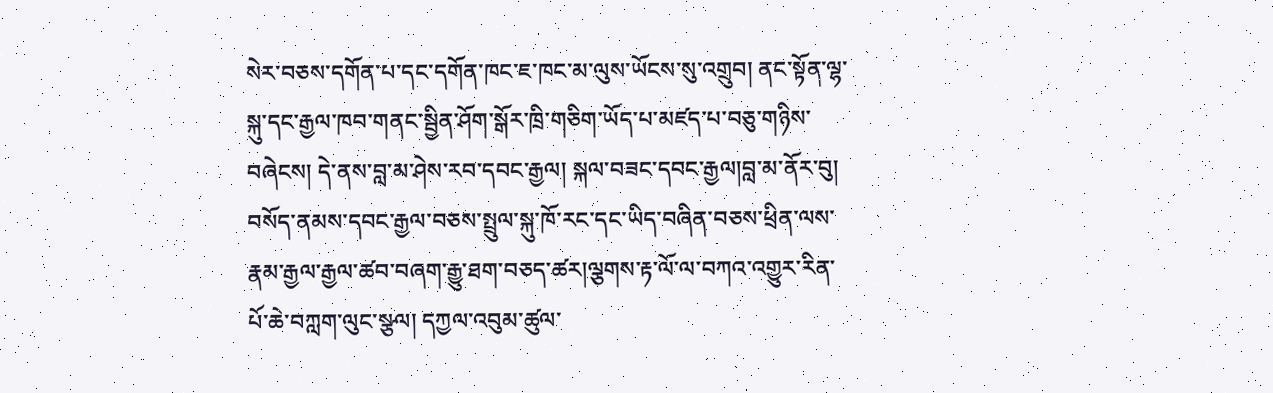སེར་བཅས་དགོན་པ་དང་དགོན་ཁང་ཇ་ཁང་མ་ལུས་ཡོངས་སུ་འགྲུབ། ནང་སྟོན་ལྷ་སྐུ་དང་རྒྱལ་ཁབ་གནང་སྦྱིན་ཤོག་སྒོར་ཁྲི་གཅིག་ཡོད་པ་མཛད་པ་བཅུ་གཉིས་བཞེངས། དེ་ནས་བླ་མ་ཤེས་རབ་དབང་རྒྱལ། སྐལ་བཟང་དབང་རྒྱལ།བླ་མ་ནོར་བུ། བསོད་ནམས་དབང་རྒྱལ་བཅས་སྤྲུལ་སྐུ་ཁོ་རང་དང་ཡིད་བཞིན་བཅས་ཕྲིན་ལས་རྣམ་རྒྱལ་རྒྱལ་ཚབ་བཞག་རྒྱུ་ཐག་བཅད་ཚར།ལྕགས་རྟ་ལོ་ལ་བཀའ་འགྱུར་རིན་པོ་ཆེ་བཀླག་ལུང་སྩལ། དཀྱལ་འབུམ་ཚུལ་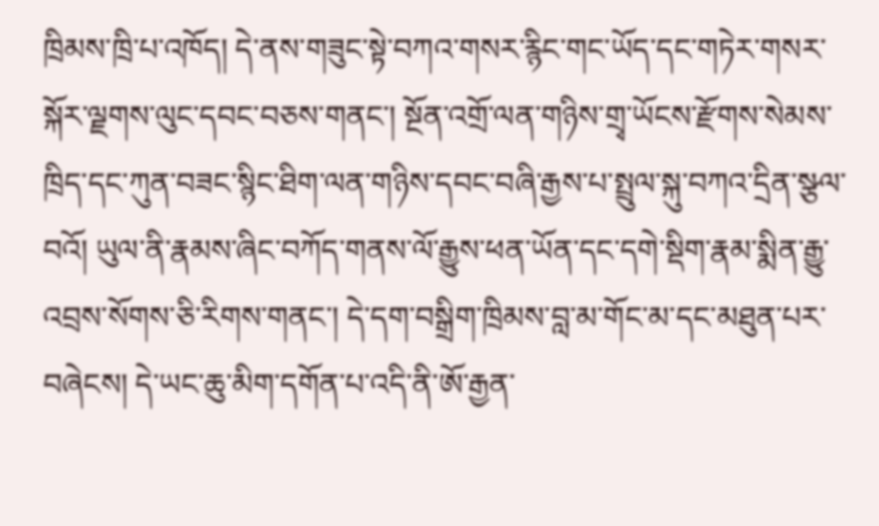ཁྲིམས་ཁྲི་པ་འཁོད། དེ་ནས་གཟུང་སྟེ་བཀའ་གསར་རྙིང་གང་ཡོད་དང་གཏེར་གསར་སྐོར་ལྗགས་ལུང་དབང་བཅས་གནང་། སྔོན་འགྲོ་ལན་གཉིས་གྲྭ་ཡོངས་རྫོགས་སེམས་ཁྲིད་དང་ཀུན་བཟང་སྙིང་ཐིག་ལན་གཉིས་དབང་བཞི་རྒྱས་པ་སྤྲུལ་སྐུ་བཀའ་དྲིན་སྩལ་བའོ། ཡུལ་ནི་རྣམས་ཞིང་བཀོད་གནས་ལོ་རྒྱུས་ཕན་ཡོན་དང་དགེ་སྡིག་རྣམ་སྨིན་རྒྱུ་འབྲས་སོགས་ཅི་རིགས་གནང་། དེ་དག་བསྒྲིག་ཁྲིམས་བླ་མ་གོང་མ་དང་མཐུན་པར་བཞེངས། དེ་ཡང་ཆུ་མིག་དགོན་པ་འདི་ནི་ཨོ་རྒྱན་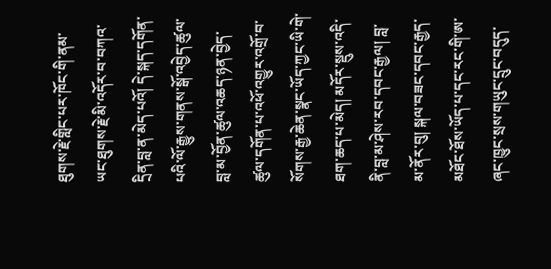ཐུགས་རྗེ་གླིང་པར་ཁོང་གི་ནམ་ཡང་ཐུགས་རྗེ་མི་འདོར་བ་བཀའ་དྲིན་བླ་ན་མེད་པའོ། དེ་སྐད་དགོན་པའི་ལོ་རྒྱུས་གནས་སྒོ་འབྱེད་ཚུལ་བླ་མ་བྱོན་ཚུལ་འཆད་ཉན་བྱེད་ཚུལ་དགོན་པ་འཕོ་འགྱུར་འགྲོ་བ་སོགས་རྒྱ་ཆེན་སྣང་ཡོད་ཀྱང་ཡི་གེ་ཐག་ཆད་པ་མེད། མདོར་སྡུས་འདི་ནི་བླ་མ་ཤེས་རབ་དབང་རྒྱལ། བླ་མ་ནོར་བུ། སྐལ་བཟང་དབང་རྒྱད་མཐོང་ཐོས་ཡོད་པ་དང་རང་གི་ཨ་ཞང་ཁྱུང་སྲས་གཡུང་དྲུང་བདུད་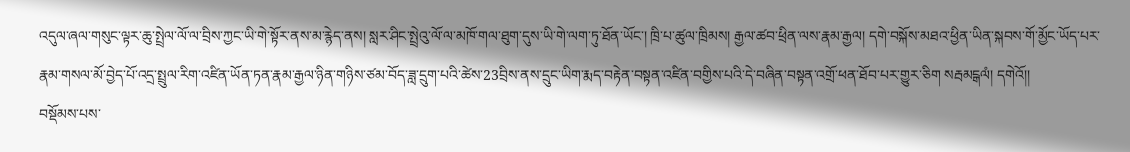འདུལ་ཞལ་གསུང་ལྟར་ཆུ་སྤྲེལ་ལོ་ལ་བྲིས་ཀྱང་ཡི་གེ་སྟོར་ནས་མ་རྙེད་ནས། སླར་ཤིང་སྤྲེའུ་ལོ་ལ་མཁོ་གལ་ཐུག་དུས་ཡི་གེ་ལག་ཏུ་ཐོན་ཡོང་། ཁྲི་པ་ཚུལ་ཁྲིམས། རྒྱལ་ཚབ་ཕྲིན་ལས་རྣམ་རྒྱལ། དགེ་བསྐོས་མཐའ་ཕྱིན་ཡིན་སྐབས་གོ་མྱོང་ཡོད་པར་རྣམ་གསལ་མོ་བྱེད་པོ་འདྲ་སྤྲུལ་རིག་འཛིན་ཡོན་ཏན་རྣམ་རྒྱལ་ཉིན་གཉིས་ཙམ་བོད་ཟླ་དྲུག་པའི་ཚེས་23བྲིས་ནས་དྲུང་ཡིག་རྨད་བརྟེན་བསྟན་འཛིན་བགྱིས་པའི་དེ་བཞིན་བསྟན་འགྲོ་ཕན་ཐོབ་པར་གྱུར་ཅིག སརྦམངྒལཾ། དགེའོ།།
བསྡོམས་པས་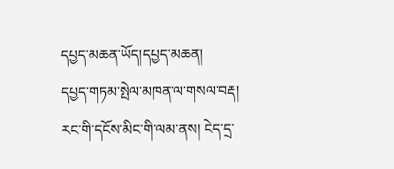དཔྱད་མཆན་ཡོད།དཔྱད་མཆན།
དཔྱད་གཏམ་སྤེལ་མཁན་ལ་གསལ་བརྡ། རང་གི་དངོས་མིང་གི་ལམ་ནས། ངེད་དྲ་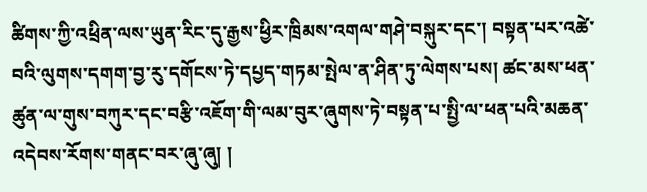ཚིགས་ཀྱི་འཕྲིན་ལས་ཡུན་རིང་དུ་རྒྱས་ཕྱིར་ཁྲིམས་འགལ་གཤེ་བསྐུར་དང་། བསྟན་པར་འཚེ་བའི་ལུགས་དགག་བྱ་རུ་དགོངས་ཏེ་དཔྱད་གཏམ་སྤེལ་ན་ཤིན་ཏུ་ལེགས་པས། ཚང་མས་ཕན་ཚུན་ལ་གུས་བཀུར་དང་བརྩི་འཇོག་གི་ལམ་བུར་ཞུགས་ཏེ་བསྟན་པ་སྤྱི་ལ་ཕན་པའི་མཆན་འདེབས་རོགས་གནང་བར་ཞུ་ཞུ། །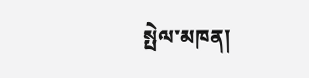སྤེལ་མཁན།